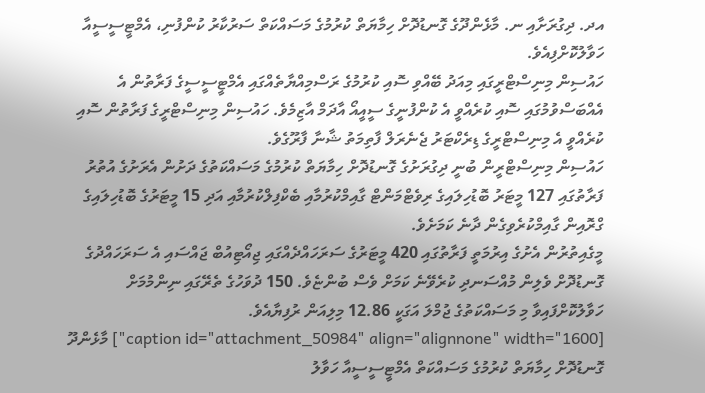އދ. ދިގުރަށާއި ނ. މާޅެންދޫގެ ގޮނޑުދޮށް ހިމާޔަތް ކުރުމުގެ މަސައްކަތް ސަރުކާރު ކުންފުނި، އެމްޓީސީސީއާ ހަވާލުކޮށްފިއެވެ.
ހައުސިން މިނިސްޓްރީގައި މިއަދު ބޭއްވި ސޮއި ކުރުމުގެ ރަސްމިއްޔާތެއްގައި އެމްޓީސީސީގެ ފަރާތުން އެ އެއްބަސްވުމުގައި ސޮއި ކުރެއްވީ އެ ކުންފުނީގެ ސީއީއޯ އާދަމް އާޒިމެވެ. ހައުސިން މިނިސްޓްރީގެ ފަރާތުން ސޮއި ކުރެއްވީ އެ މިނިސްޓްރީގެ ޑިރެކްޓަރު ޖެނެރަލް ފާތިމަތު ޝާނާ ފާރޫގެވެ.
ހައުސިން މިނިސްޓްރީން ބުނީ ދިގުރަށުގެ ގޮނޑުދޮށް ހިމާޔަތް ކުރުމުގެ މަސައްކަތުގެ ދަށުން އެރަށުގެ އުތުރު ފަރާތުގައި 127 މީޓަރު ބޮޑުހިލައިގެ ރިވެޓްމަންޓް ގާއިމްކުރުމާއި ބެކްފިލްކުރުމާއި އަދި 15 މީޓަރުގެ ބޮޑުހިލައިގެ ގްރޮއިން ގާއިމްކުރެވިގެން ދާނެ ކަމަށެވެ.
މީގެއިތުރުން އެށުގެ އިރުމަތީ ފަރާތުގައި 420 މީޓަރުގެ ސަރަހައްދެއްގައި ޖިއޯޓިއުބް ޖައްސައި އެ ސަރަހައްދުގެ ގޮނޑުދޮށް ވެލިން މުއްސަނދި ކުރެވޭނެ ކަމަށް ވެސް ބުންޏެވެ. 150 ދުވަހުގެ ތެރޭގައި ނިންމުމަށް ހަވާލުކޮށްފައިވާ މި މަސައްކަތުގެ ޖުމްލަ އަގަކީ 12.86 މިލިއަން ރުފިޔާއެވެ.
[caption id="attachment_50984" align="alignnone" width="1600"] މާޅެންދޫ ގޮނޑުދޮށް ހިމާޔަތް ކުރުމުގެ މަސައްކަތް އެމްޓީސީސީއާ ހަވާލު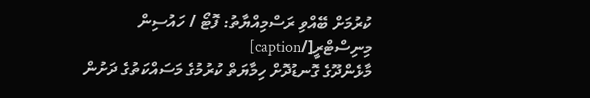ކުރުމަށް ބޭއްވި ރަސްމިއްޔާތު: ފޮޓޯ / ހައުސިން މިނިސްޓްރީ[/caption]
މާޅެންދޫގެ ގޮނޑުދޮށް ހިމާޔަތް ކުރުމުގެ މަސައްކަތުގެ ދަށުން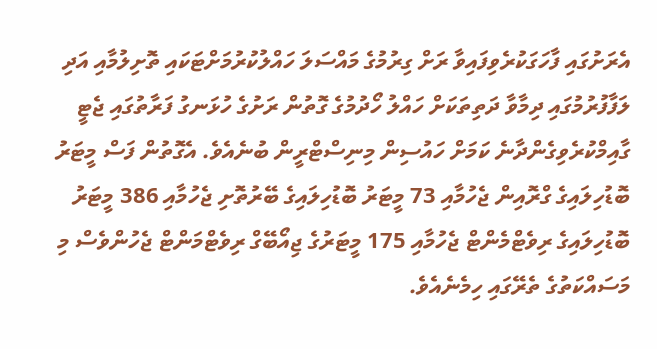އެރަށުގައި ފާހަގަކުރެވިފައިވާ ރަށް ގިރުމުގެ މައްސަލަ ހައްލުކުރުމަށްޓަކައި ތޮށިލުމާއި އަދި ލަފާފުރުމުގައި ދިމާވާ ދަތިތަކަށް ހައްލު ހޯދުމުގެ ގޮތުން ރަށުގެ ހުޅަނގު ފަރާތުގައި ޖެޓީ ގާއިމްކުރެވިގެންދާނެ ކަމަށް ހައުސިން މިނިސްޓްރީން ބުނެއެވެ. އެގޮތުން ފަސް މީޓަރު ބޮޑުހިލައިގެ ގްރޮއިން ޖެހުމާއި 73 މީޓަރު ބޮޑުހިލައިގެ ބޭރުތޮށި ޖެހުމާއި 386 މީޓަރު ބޮޑުހިލައިގެ ރިވެޓްމެންޓް ޖެހުމާއި 175 މީޓަރުގެ ޖިއޯބޭގް ރިވެޓްމަންޓް ޖެހުންވެސް މި މަސައްކަތުގެ ތެރޭގައި ހިމެނެއެވެ.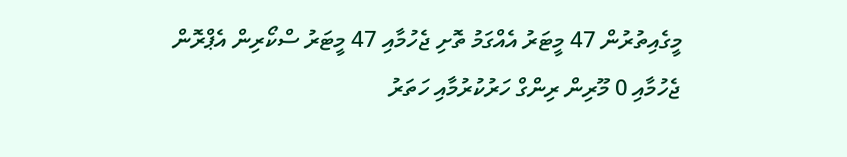މީގެއިތުރުން 47 މީޓަރު އެއްގަމު ތޮށި ޖެހުމާއި 47 މީޓަރު ސްކޯރިން އެޕްރޮން ޖެހުމާއި 0 މޫރިން ރިންގް ހަރުކުރުމާއި ހަތަރު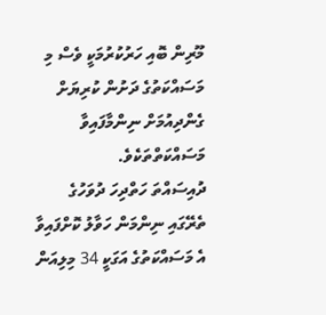މޫރިން ބޮއި ހަރުކުރުމަކީ ވެސް މި މަސައްކަތުގެ ދަށުން ކުރިޔަށް ގެންދިއުމަށް ނިންމާފައިވާ މަސައްކަތްތަކެވެ.
ދުއިސައްތަ ހަތްދިހަ ދުވަހުގެ ތެރޭގައި ނިންމަން ހަވާލު ކޮށްފައިވާ އެ މަސައްކަތުގެ އަގަކީ 34 މިލިއަން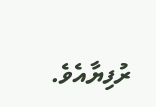ރުފިޔާއެވެ.